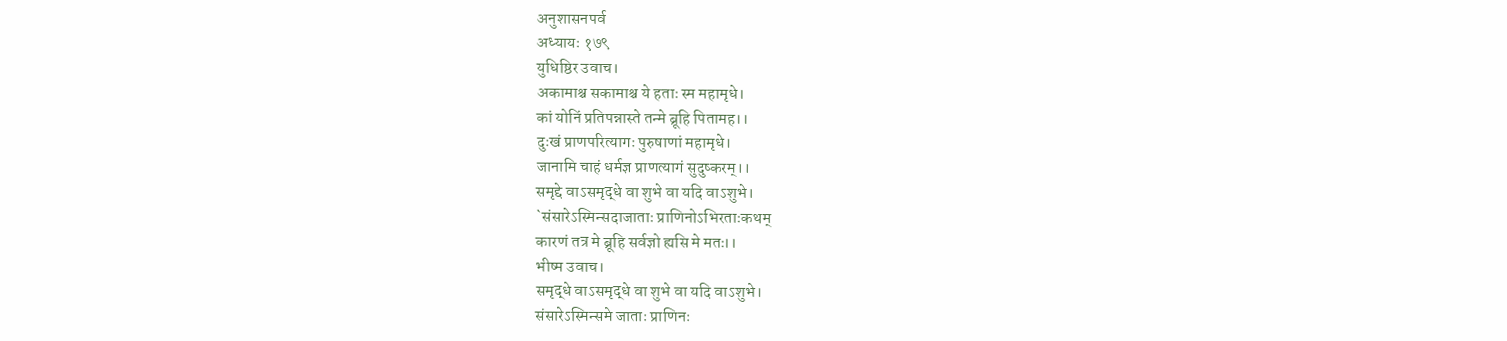अनुशासनपर्व
अध्यायः १७९
युधिष्ठिर उवाच।
अकामाश्च सकामाश्च ये हताः स्म महामृधे।
कां योनिं प्रतिपन्नास्ते तन्मे ब्रूहि पितामह।।
दुःखं प्राणपरित्यागः पुरुषाणां महामृधे।
जानामि चाहं धर्मज्ञ प्राणत्यागं सुदुष्करम्।।
समृद्दे वाऽसमृद्धे वा शुभे वा यदि वाऽशुभे।
`संसारेऽस्मिन्सदाजाताः प्राणिनोऽभिरताःकथम्
कारणं तत्र मे ब्रूहि सर्वज्ञो ह्यसि मे मतः।।
भीष्म उवाच।
समृद्धे वाऽसमृद्धे वा शुभे वा यदि वाऽशुभे।
संसारेऽस्मिन्समे जाताः प्राणिनः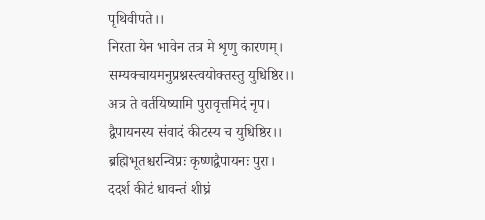पृथिवीपते।।
निरता येन भावेन तत्र मे शृणु कारणम्।
सम्यक्चायमनुप्रश्नस्त्वयोक्तस्तु युधिष्ठिर।।
अत्र ते वर्तयिष्यामि पुरावृत्तमिदं नृप।
द्वैपायनस्य संवादं कीटस्य च युधिष्ठिर।।
ब्रह्मिभूतश्चरन्विप्रः कृष्णद्वैपायनः पुरा।
ददर्श कीटं धावन्तं शीघ्रं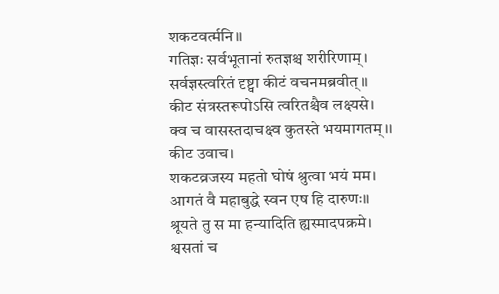शकटवर्त्मनि।।
गतिज्ञः सर्वभूतानां रुतज्ञश्च शरीरिणाम्।
सर्वज्ञस्त्वरितं दृष्ट्वा कीटं वचनमब्रवीत्।।
कीट संत्रस्तरूपोऽसि त्वरितश्चैव लक्ष्यसे।
क्व च वासस्तदाचक्ष्व कुतस्ते भयमागतम्।।
कीट उवाच।
शकटव्रजस्य महतो घोषं श्रुत्वा भयं मम।
आगतं वै महाबुद्धे स्वन एष हि दारुणः।।
श्रूयते तु स मा हन्यादिति ह्यस्मादपक्रमे।
श्वसतां च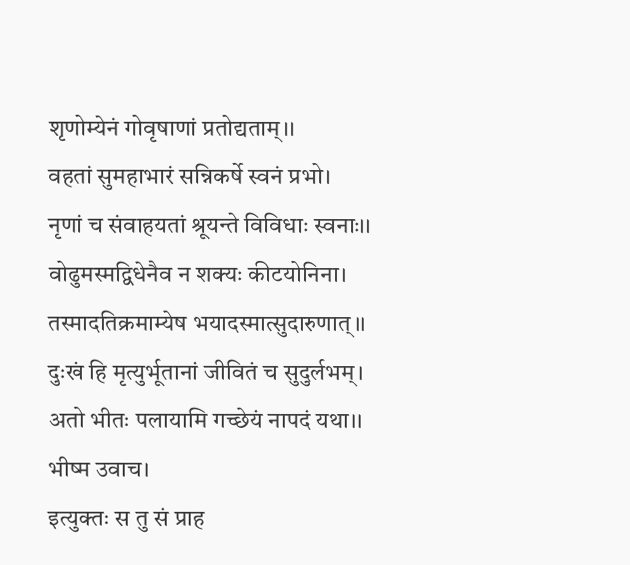शृणोम्येनं गोवृषाणां प्रतोद्यताम्।।
वहतां सुमहाभारं सन्निकर्षे स्वनं प्रभो।
नृणां च संवाहयतां श्रूयन्ते विविधाः स्वनाः।।
वोढुमस्मद्विधेनैव न शक्यः कीटयोनिना।
तस्मादतिक्रमाम्येष भयादस्मात्सुदारुणात्।।
दुःखं हि मृत्युर्भूतानां जीवितं च सुदुर्लभम्।
अतो भीतः पलायामि गच्छेयं नापदं यथा।।
भीष्म उवाच।
इत्युक्तः स तु सं प्राह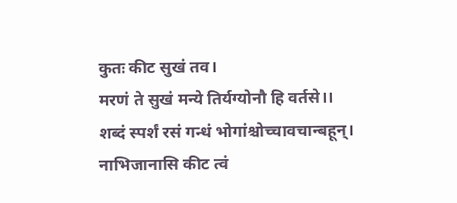कुतः कीट सुखं तव।
मरणं ते सुखं मन्ये तिर्यग्योनौ हि वर्तसे।।
शब्दं स्पर्शं रसं गन्धं भोगांश्चोच्चावचान्बहून्।
नाभिजानासि कीट त्वं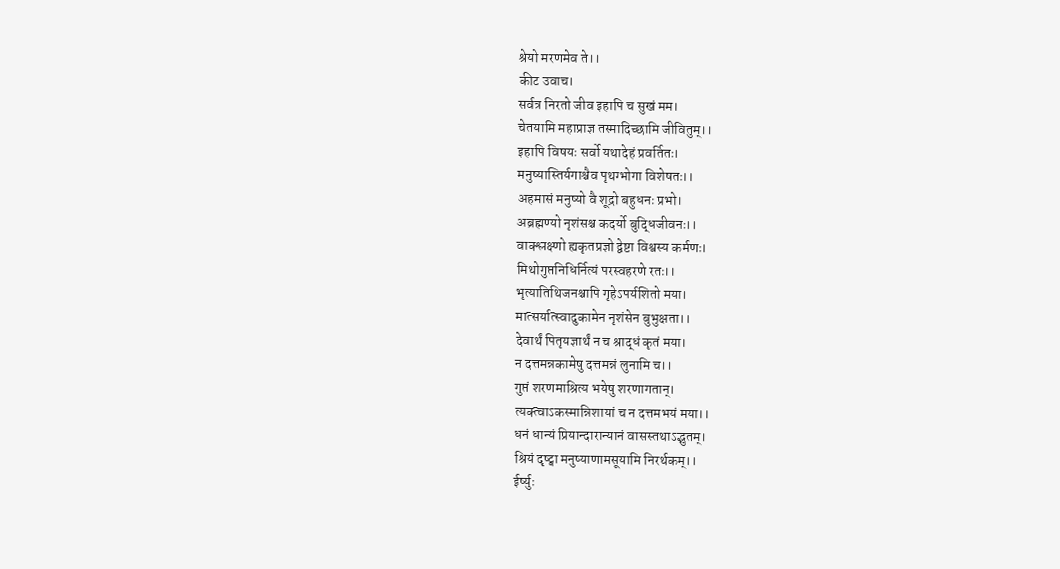श्रेयो मरणमेव ते।।
कीट उवाच।
सर्वत्र निरतो जीव इहापि च सुखं मम।
चेतयामि महाप्राज्ञ तस्मादिच्छामि जीवितुम्।।
इहापि विषयः सर्वो यथादेहं प्रवर्तितः।
मनुष्यास्तिर्यगाश्चैव पृथग्भोगा विशेषतः।।
अहमासं मनुष्यो वै शूद्रो बहुधनः प्रभो।
अब्रह्मण्यो नृशंसश्च कदर्यो बुद्धिजीवनः।।
वाक्श्लक्ष्णो ह्यकृतप्रज्ञो द्वेष्टा विश्वस्य कर्मणः।
मिथोगुप्तनिधिर्नित्यं परस्वहरणे रतः।।
भृत्यातिथिजनश्चापि गृहेऽपर्यशितो मया।
मात्सर्यात्स्वादुकामेन नृशंसेन बुभुक्षता।।
देवार्थं पितृयज्ञार्थं न च श्राद्धं कृतं मया।
न दत्तमन्नकामेषु दत्तमन्नं लुनामि च।।
गुप्तं शरणमाश्रित्य भयेषु शरणागतान्।
त्यक्त्वाऽकस्मान्निशायां च न दत्तमभयं मया।।
धनं धान्यं प्रियान्दारान्यानं वासस्तथाऽद्भुतम्।
श्रियं दृष्ट्वा मनुष्याणामसूयामि निरर्थकम्।।
ईर्ष्युः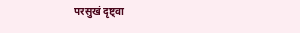परसुखं दृष्ट्वा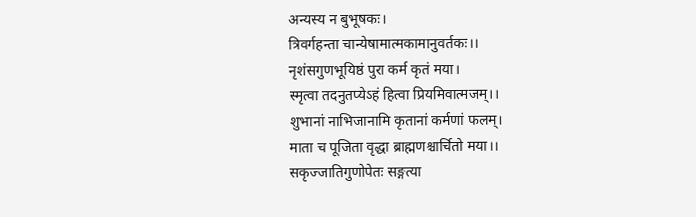अन्यस्य न बुभूषकः।
त्रिवर्गहन्ता चान्येषामात्मकामानुवर्तकः।।
नृशंसगुणभूयिष्ठं पुरा कर्म कृतं मया।
स्मृत्वा तदनुतप्येऽहं हित्वा प्रियमिवात्मजम्।।
शुभानां नाभिजानामि कृतानां कर्मणां फलम्।
माता च पूजिता वृद्धा ब्राह्मणश्चार्चितो मया।।
सकृज्जातिगुणोपेतः सङ्गत्या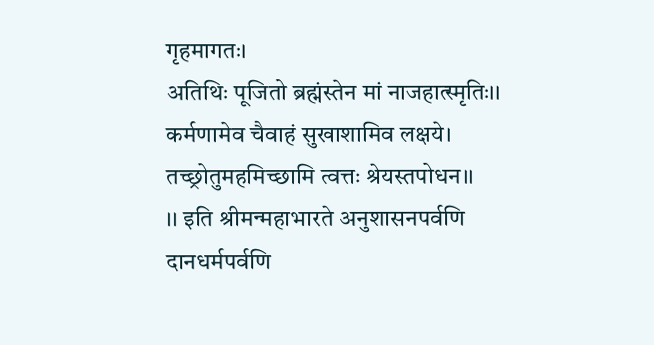गृहमागतः।
अतिथिः पूजितो ब्रह्मंस्तेन मां नाजहात्स्मृतिः।।
कर्मणामेव चैवाहं सुखाशामिव लक्षये।
तच्छ्रोतुमहमिच्छामि त्वत्तः श्रेयस्तपोधन।।
।। इति श्रीमन्महाभारते अनुशासनपर्वणि
दानधर्मपर्वणि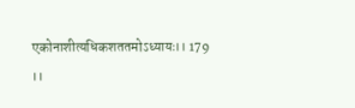एकोनाशीत्यधिकशततमोऽध्यायः।। 179 ।।